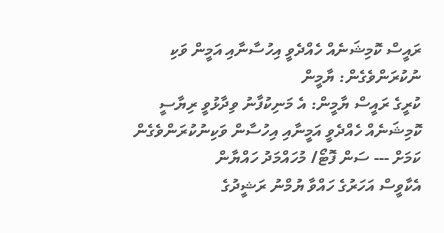ރައީސް ކޮމިޝަނެއް ހެއްދެވީ އިހުސާނާއި އަމީން ވަކި ނުކުރަންވެގެން: ޔާމީން
ކުރީގެ ރައީސް ޔާމީން: އެ މަނިކުފާނު ވިދާޅުވީ ރިޔާސީ ކޮމިޝަނެއް ހެއްދެވީ އަމީނާއި އިހުސާން ވަކިނުކުރަންވެގެން ކަމަށް --- ސަން ފޮޓޯ/ މުހައްމަދު ހައްޔާން
އެކާވީސް އަހަރުގެ ހައްވާ ޔުމްނު ރަޝީދުގެ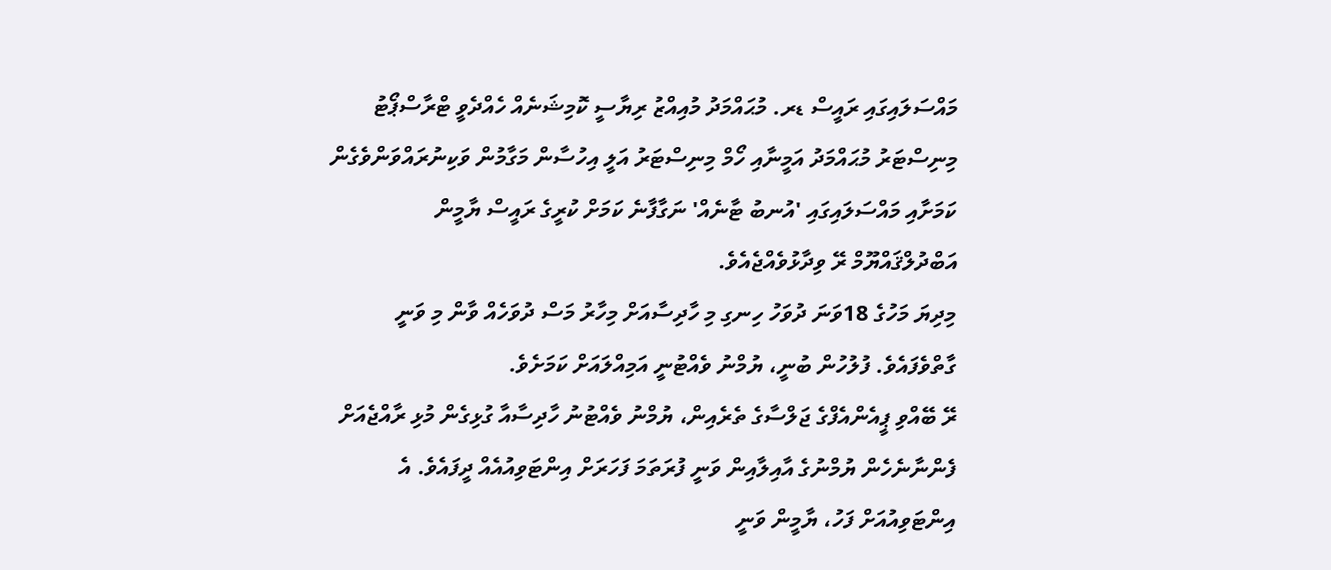މައްސަލައިގައި ރައީސް ޑރ. މުޙައްމަދު މުއިއްޒު ރިޔާސީ ކޮމިޝަނެއް ހެއްދެވީ ޓްރާސްޕޯޓު މިނިސްޓަރު މުޙައްމަދު އަމީނާއި ހޯމް މިނިސްޓަރު އަލީ އިހުސާން މަގާމުން ވަކިނުރައްވަންވެގެން ކަމަށާއި މައްސަލައިގައި 'އުނބު ޓާނެއް' ނަގާފާނެ ކަމަށް ކުރީގެ ރައީސް ޔާމީން އަބްދުލްޤައްޔޫމް ރޭ ވިދާޅުވެއްޖެއެވެ.
މިދިޔަ މަހުގެ 18ވަނަ ދުވަހު ހިނގި މި ހާދިސާއަށް މިހާރު މަސް ދުވަހެއް ވާން މި ވަނީ ގާތްވެފައެވެ. ފުލުހުން ބުނީ، ޔުމްނު ވެއްޓުނީ އަމިއްލައަށް ކަމަށެވެ.
ރޭ ބޭއްވި ޕީއެންއެފްގެ ޖަލްސާގެ ތެރެއިން، ޔުމްނު ވެއްޓުނު ހާދިސާއާ ގުޅިގެން މުޅި ރާއްޖެއަށް ފެންނާނެހެން ޔުމްނުގެ އާއިލާއިން ވަނީ ފުރަތަމަ ފަހަރަށް އިންޓަވިއުއެއް ދީފައެވެ. އެ އިންޓަވިއުއަށް ފަހު، ޔާމީން ވަނީ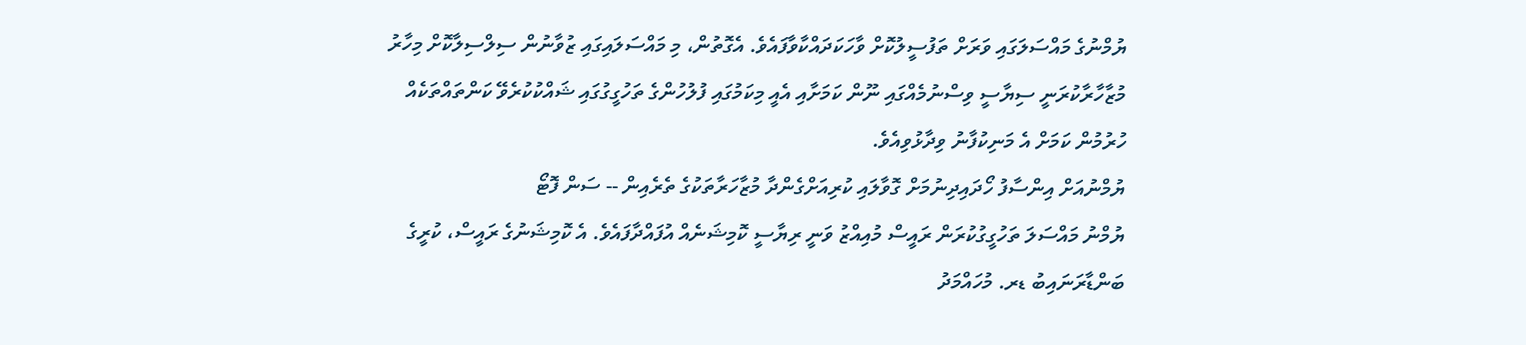ޔުމްނުގެ މައްސަލަގައި ވަރަށް ތަފުސީލުކޮށް ވާހަކަދައްކާވާފައެވެ. އެގޮތުން، މި މައްސަލައިގައި ޒުވާނުން ސިލްސިލާކޮށް މިހާރު މުޒާހާރާކުރަނީ ސިޔާސީ ވިސްނުމެއްގައި ނޫން ކަމަށާއި އެއީ މިކަމުގައި ފުލުހުންގެ ތަހުގީގުގައި ޝައްކުކުރެވޭ ކަންތައްތަކެއް ހުރުމުން ކަމަށް އެ މަނިކުފާނު ވިދާޅުވިއެވެ.
ޔުމްނުއަށް އިންސާފު ހޯދައިދިނުމަށް ގޮވާލައި ކުރިއަށްގެންދާ މުޒާހަރާތަކުގެ ތެރެއިން -- ސަން ފޮޓޯ
ޔުމްނު މައްސަލަ ތަހުގީގުކުރަން ރައީސް މުއިއްޒު ވަނީ ރިޔާސީ ކޮމިޝަނެއް އުފައްދާފައެވެ. އެ ކޮމިޝަނުގެ ރައީސް، ކުރީގެ ބަންޑާރަނައިބު ޑރ. މުހައްމަދު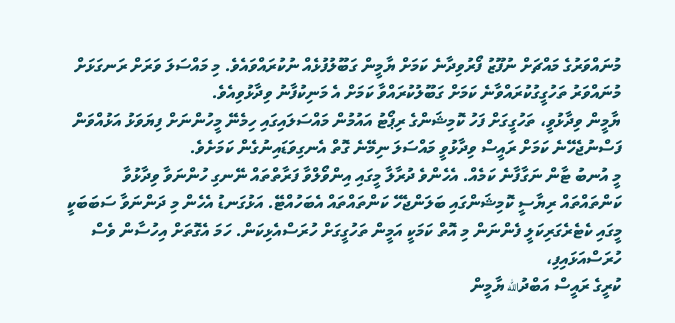މުނައްވަރުގެ މައްޗަށް ނުފޫޒު ފޯރުވިދާނެ ކަމަށް ޔާމީން ގަބޫލުފުޅެއް ނުކުރައްވައެވެ. މި މައްސަލަ ވަރަށް ރަނގަޅަށް މުނައްވަރު ތަހުގީގުކުރައްވާނެ ކަމަށް ގަބޫލުކުރައްވާ ކަމަށް އެ މަނިކުފާނު ވިދާޅުވިއެވެ.
ޔާމީން ވިދާޅުވީ، ތަހުގީގަށް ފަހު ކޮމިޝަންގެ ރިޕޯޓު އައުމުން މައްސަލައިގައި ހިމެނޭ މީހުންނަށް ފިޔަވަޅު އަޅުއްވަން ފަސްނުޖެހޭނެ ކަމަށް ރައީސް ވިދާޅުވީ މައްސަލަ ނިމޭނެ ގޮތް އެނގިވަޑައިނުގެން ކަމަށެވެ.
މީ އުނބު ޓާން ނަގާފާނެ ކަމެއް. އެހެންވެ ދުރާލާ މީގައި އިންވޯލްވާ ފަރާތްތައް ނޭނގި ހުންނަވާ ވިދާޅުވާ ކަންތައްތައް ރިޔާސީ ކޮމިޝަންގައި ބަލަންޖެހޭ ކަންތައްތައް އެބަހުއްޓޭ. އަޅުގަނޑު އެހެން މި ދަންނަވާ ސަބަބަކީ މީގައި ކެޓެރެގަރިކަލީ ފެންނަން މި އޮތް ކަމަކީ އަމީން ތަހުގީގަށް ހުރަސްއެޅިކަން. ހަމަ އެގޮތަށް އިހުސާން ވެސް ހުރަސްއަޅައިފި،
ކުރީގެ ރައީސް އަބްދުالله ޔާމީން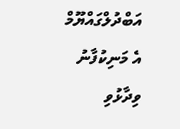އަބްދުލްގައްޔޫމް
އެ މަނިކުފާނު ވިދާޅުވި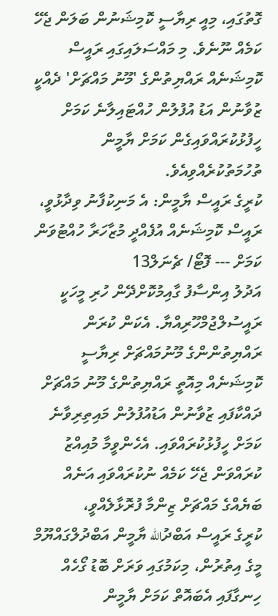ގޮތުގައި، މިއީ ރިޔާސީ ކޮމިޝަނުން ބަލަން ޖެހޭ ކަމެއް ނޫނެވެ. މި މައްސަލައިގައި ރައީސް ކޮމިޝަނެއް ރައްޔިތުންގެ 'މޫނު މައްޗަށް' ދެއްކީ ޒުވާނުން އަޑު އުފުލުން ހުއްޓައިލާނެ ކަމަށް ހީފުޅުކުރައްވައިގެން ކަމަށް ޔާމީން ތުހުމަތުކުރެއްވިއެވެ.
ކުރީގެ ރައީސް ޔާމީން: އެ މަނިކުފާނު ވިދާޅުވީ، ރައީސް ކޮމިޝަނެއް އުފެއްދީ މުޒާހަރާ ހުއްޓުވަން ކަމަށް --- ފޮޓޯ/ ޗެނަލް13
އަދުލު އިންސާފު ގާއިމުކޮށްދޭން ހުރި މީހަކީ ރައީސުލްޖުމްހޫރިއްޔާ. އެކަން ކުރަން ރައްޔިތުންންގެ މޫނުމައްޗަށް ރިޔާސީ ކޮމިޝަނެއް މިއޮތީ ރައްޔިތުންގެ މޫނު މައްޗަށް ދައްކާފައި ޒުވާނުން އަޑުއުފުލުން މައިތިރިވާނެ ކަމަށް ހީފުޅުކުރައްވައި. އެހެންވީމާ މުއިއްޒު ކުރައްވަން ޖެހޭ ކަމެއް ނުކުރައްވައި އަނެއް ބަޔެއްގެ މައްޗަށް ޒިންމާ ފުރޮޅާލެއްވީ،
ކުރީގެ ރައީސް އަބްދުالله ޔާމީން އަބްދުލްގައްޔޫމް
މީގެ އިތުރުން، މިކަމުގައި ވަރަށް ބޮޑު ގޯހެއް ހިނގާފައި އެބައޮތް ކަމަށް ޔާމީން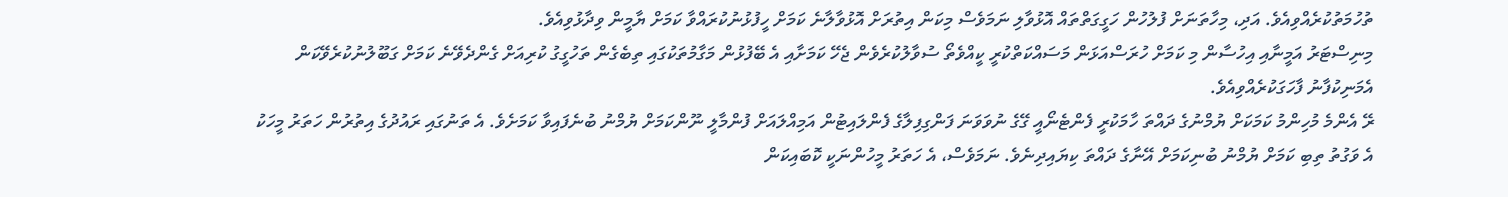ތުހުމަތުކުރެއްވިއެވެ. އަދި، މިހާތަނަށް ފުލުހުން ހަގީގަތްތައް އޮޅުވާލި ނަމަވެސް މިކަން އިތުރަށް އޮޅުވާލާނެ ކަމަށް ހީފުޅުނުކުރައްވާ ކަމަށް ޔާމީން ވިދާޅުވިއެވެ.
މިނިސްޓަރު އަމީނާއި އިހުސާން މި ކަމަށް ހުރަސްއަޅަން މަސައްކަތްކުރީ ކީއްވެތޯ ސުވާލުކުރެވެން ޖެހޭ ކަމަށާއި އެ ބޭފުޅުން މަގާމުތަކުގައި ތިބެގެން ތަހުގީގު ކުރިއަށް ގެންދެވޭނެ ކަމަށް ގަބޫލުނުކުރެވޭކަން އެމަނިކުފާނު ފާހަގަކުރެއްވިއެވެ.
ރޭ އެންމެ މުހިންމު ކަމަކަށް ޔުމްނުގެ ދައްތަ ހާމަކުރީ ފެންޓެނޯއީ ގޭގެ ނުވަވަނަ ފަންގިފިލާގެ ފެންލައިޓުން އަމިއްލައަށް ފުންމާލީ ނޫންކަމަށް ޔުމްނު ބުނެފައިވާ ކަމަށެވެ. އެ ތަނުގައި ރައުދުގެ އިތުރުން ހަތަރު މީހަކު އެ ވަގުތު ތިބި ކަމަށް ޔުމްނު ބުނިކަމަށް އޭނާގެ ދައްތަ ކިޔައިދިނެވެ. ނަމަވެސް، އެ ހަތަރު މީހުންނަކީ ކޮބައިކަން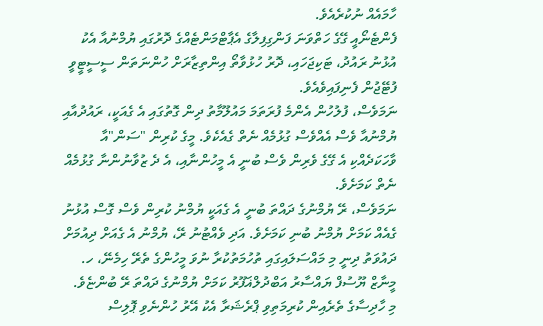ހާމައެއް ނުކުރެއެވެ.
ފެންޓެނޯއީ ގޭގެ ހަތްވަނަ ފަންގިފިލާގެ އެޕާޓްމަންޓެއްގެ ދޮރުގައި ޔުމްނުއާ އެކު އުޅުނު ރައުދު، ޓަކިޖަހައި، ދޮރު ހުޅުވާތޯ އިންތިޒާރަށް ހުންނަތަން ސީސީޓީވީ ފުޓޭޖުން ފެނިފައިވެއެވެ.
ނަމަވެސް، ފުލުހުން އެންމެ ފުރަތަމަ މައުލޫމާތު ދިން ގޮތުގައި އެ ގެއަކީ، ރައުދުއާއި ޔުމްނުއާ ވެސް އެއްވެސް ގުޅުމެއް ނެތް ގެއެކެވެ. މީގެ ކުރިން "ސަން"އާ ވާހަކަދެއްކި އެ ގޭގެ ވެރިން ވެސް ބުނީ އެ މީހުންނާއި، އެ ދެ ޒުވާނުންނާ ގުޅުމެއް ނެތް ކަމަށެވެ.
ނަމަވެސް، ރޭ ޔުމްނުގެ ދައްތަ ބުނީ އެ ގެއަކީ ޔުމްނު ކުރިން ވެސް ގޮސް އުޅުނު ގެއެއް ކަމަށް ޔުމްނު ބުނި ކަމަށެވެ. އަދި ވެއްޓުނު ރޭ، ޔުމްނު އެ ގެއަށް ދިއުމަށް ދައުވަތު ދިނީ މި މައްސަލައިގައި ތުހުމަތުކުރާ ނުވަ މީހުންގެ ތެރޭ ހިމެނޭ، ހ. މީނާޒް ޔޫސުފް ޔައްސާރު އަބްދުލްޣަފޫރު ކަމަށް ޔުމްނުގެ ދައްތަ ރޭ ބުންޏެވެ.
މި ހާދިސާގެ ތެރެއިން ކުރިމަތިވި ޕްރެޝަރާ އެކު އޭރު ހުންނެވި ޕޮލިސް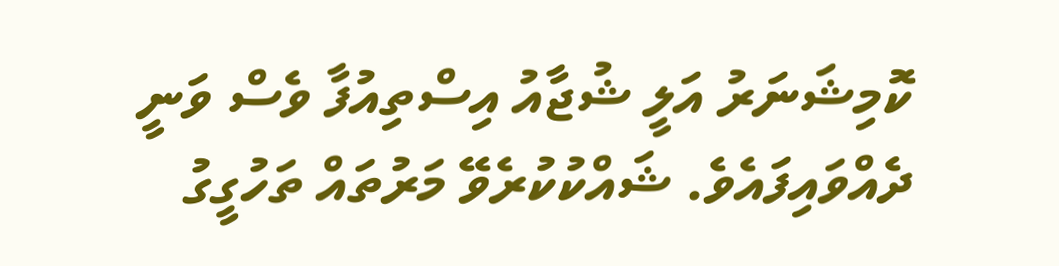ކޮމިޝަނަރު އަލީ ޝުޖާއު އިސްތިއުފާ ވެސް ވަނީ ދެއްވައިފައެވެ. ޝައްކުކުރެވޭ މަރުތައް ތަހުގީގު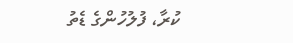ކުރާ، ފުލުހުންގެ ޑެތު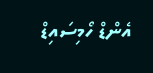އެންޑް ހޯމިސައިޑް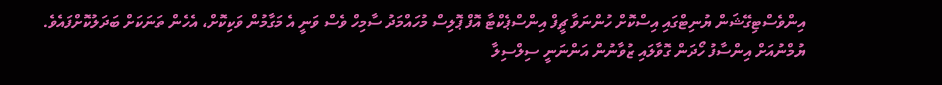އިންވެސްޓިގޭޝަން ޔުނިޓްގައި އިސްކޮށް ހުންނަވާ ޗީފް އިންސްޕެކްޓާ އޮފް ޕޮލިސް މުހައްމަދު ސާމިހް ވެސް ވަނީ އެ މަގާމުން ވަކިކޮށް، އެހެން ތަނަކަށް ބަދަލުކޮށްފައެވެ.
ޔުމްނުއަށް އިންސާފު ހޯދަން ގޮވާލައި ޒުވާނުން އަންނަނީ ސިލްސިލާ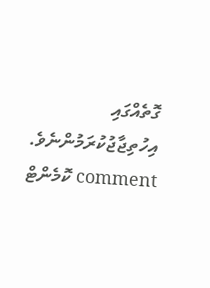ގޮތެއްގައި އިހުތިޖާޖުކުރަމުންނެވެ.
comment ކޮމެންޓް